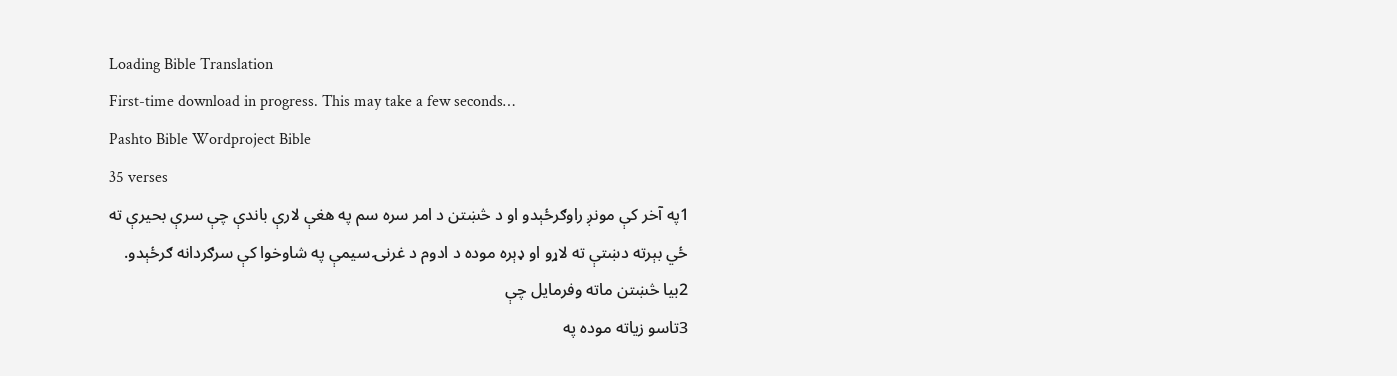Loading Bible Translation
First-time download in progress. This may take a few seconds…
Pashto Bible Wordproject Bible
35 verses
1په آخر کې مونږ راوګرځېدو او د څښتن د امر سره سم په هغې لارې باندې چې سرې بحیرې ته ځي بېرته دښتې ته لاړو او ډېره موده د ادوم د غرنۍ سیمې په شاوخوا کې سرګردانه ګرځېدو.
2بیا څښتن ماته وفرمایل چې
3تاسو زیاته موده په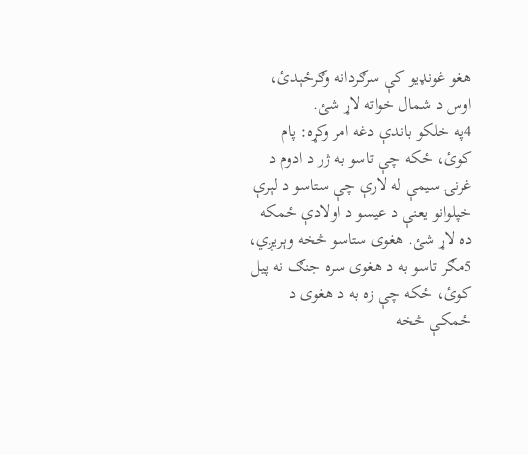هغو غونډیو کې سرګردانه وګرځېدئ، اوس د شمال خواته لاړ شئ.
4په خلکو باندې دغه امر وکړه: پام کوئ، ځکه چې تاسو به ژر د ادوم د غرنۍ سیمې له لارې چې ستاسو د لېرې خپلوانو یعنې د عیسو د اولادې ځمکه ده لاړ شئ. هغوی ستاسو څخه وېریږي،
5مګر تاسو به د هغوی سره جنګ نه پیل کوئ، ځکه چې زه به د هغوی د ځمکې څخه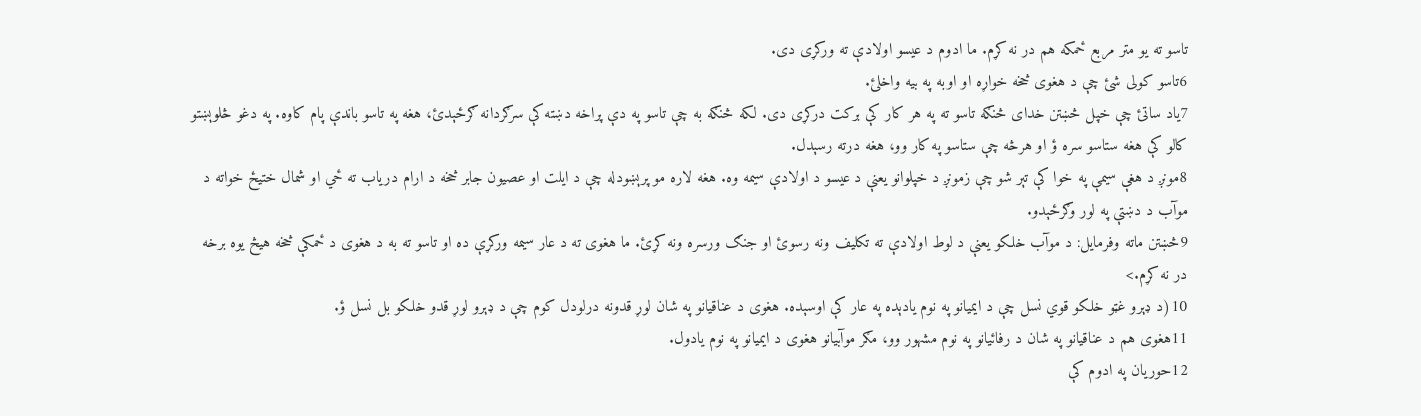تاسو ته یو متر مربع ځمکه هم در نه کړم. ما ادوم د عیسو اولادې ته ورکړی دی.
6تاسو کولی شئ چې د هغوی څخه خواړه او اوبه په بیه واخلئ.
7یاد ساتئ چې خپل څښتن خدای څنګه تاسو ته په هر کار کې برکت درکړی دی. لکه څنګه به چې تاسو په دې پراخه دښته کې سرګردانه ګرځېدئ، هغه په تاسو باندې پام کاوه. په دغو څلوېښتو کالو کې هغه ستاسو سره ؤ او هرڅه چې ستاسو په کار وو، هغه درته رسېدل.
8مونږ د هغې سیمې په خوا کې تېر شو چې زمونږ د خپلوانو یعنې د عیسو د اولادې سیمه وه. هغه لاره مو پرېښودله چې د ایلت او عصیون جابر څخه د ارام دریاب ته ځي او شمال ختیځ خواته د موآب د دښتې په لور وګرځېدو.
9څښتن ماته وفرمایل: د موآب خلکو یعنې د لوط اولادې ته تکلیف ونه رسوئ او جنګ ورسره ونه کړئ. ما هغوی ته د عار سیمه ورکړې ده او تاسو ته به د هغوی د ځمکې څخه هیڅ یوه برخه در نه کړم.>
10(د ډېرو غټو خلکو قوي نسل چې د ایمیانو په نوم یادېده په عار کې اوسېده. هغوی د عناقیانو په شان لوړ قدونه درلودل کوم چې د ډېرو لوړ قدو خلکو بل نسل ؤ.
11هغوی هم د عناقیانو په شان د رفائیانو په نوم مشهور وو، مګر موآبیانو هغوی د ایمیانو په نوم یادول.
12حوریان په ادوم کې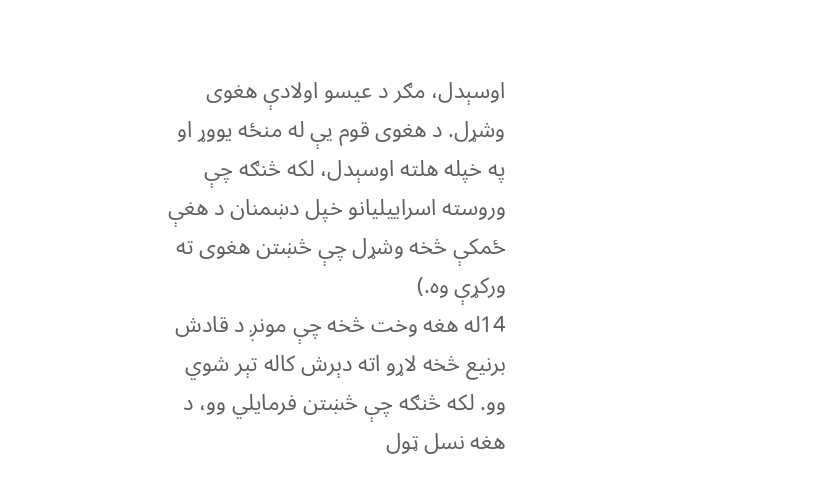اوسېدل، مګر د عیسو اولادې هغوی وشړل. د هغوی قوم یې له منځه یووړ او په خپله هلته اوسېدل، لکه څنګه چې وروسته اسراییلیانو خپل دښمنان د هغې ځمکې څخه وشړل چې څښتن هغوی ته ورکړې وه.)
14له هغه وخت څخه چې مونږ د قادش برنیع څخه لاړو اته دېرش کاله تېر شوي وو. لکه څنګه چې څښتن فرمایلي وو، د هغه نسل ټول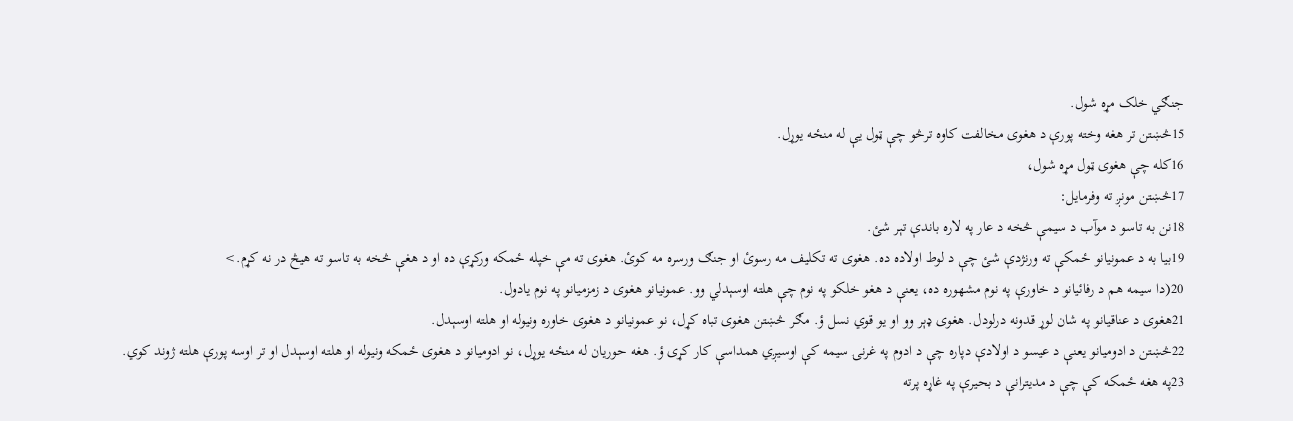جنګي خلک مړه شول.
15څښتن تر هغه وخته پورې د هغوی مخالفت کاوه ترڅو چې ټول یې له منځه یوړل.
16کله چې هغوی ټول مړه شول،
17څښتن مونږ ته وفرمایل:
18نن به تاسو د موآب د سیمې څخه د عار په لاره باندې تېر شئ.
19بیا به د عمونیانو ځمکې ته ورنژدې شئ چې د لوط اولاده ده. هغوی ته تکلیف مه رسوئ او جنګ ورسره مه کوئ. هغوی ته مې خپله ځمکه ورکړې ده او د هغې څخه به تاسو ته هیڅ در نه کړم.>
20(دا سیمه هم د رفائیانو د خاورې په نوم مشهوره ده، یعنې د هغو خلکو په نوم چې هلته اوسېدلي وو. عمونیانو هغوی د زمزمیانو په نوم یادول.
21هغوی د عناقیانو په شان لوړ قدونه درلودل. هغوی ډېر وو او یو قوي نسل ؤ. مګر څښتن هغوی تباه کړل، نو عمونیانو د هغوی خاوره ونیوله او هلته اوسېدل.
22څښتن د ادومیانو یعنې د عیسو د اولادې دپاره چې د ادوم په غرنۍ سیمه کې اوسیږي همداسې کار کړی ؤ. هغه حوریان له منځه یوړل، نو ادومیانو د هغوی ځمکه ونیوله او هلته اوسېدل او تر اوسه پورې هلته ژوند کوي.
23په هغه ځمکه کې چې د مدیترانې د بحیرې په غاړه پرته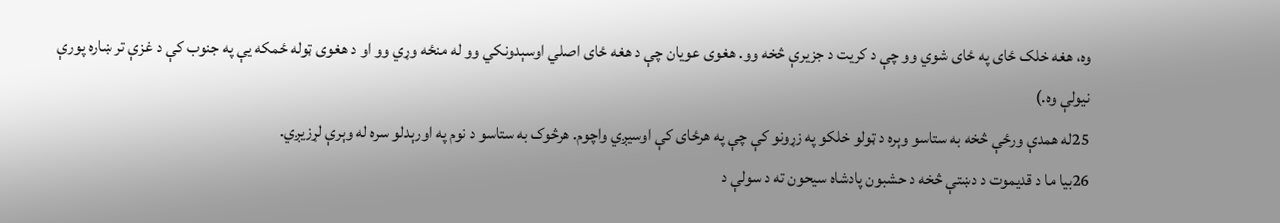وه، هغه خلک ځای په ځای شوي وو چې د کریت د جزیرې څخه وو. هغوی عویان چې د هغه ځای اصلي اوسېدونکي وو له منځه وړي وو او د هغوی ټوله ځمکه یې په جنوب کې د غزې تر ښاره پورې نیولې وه.)
25له همدې ورځې څخه به ستاسو وېره د ټولو خلکو په زړونو کې چې په هرځای کې اوسیږي واچوم. هرڅوک به ستاسو د نوم په اورېدلو سره له وېرې لړزیږي.
26بیا ما د قدیموت د دښتې څخه د حشبون پادشاه سیحون ته د سولې د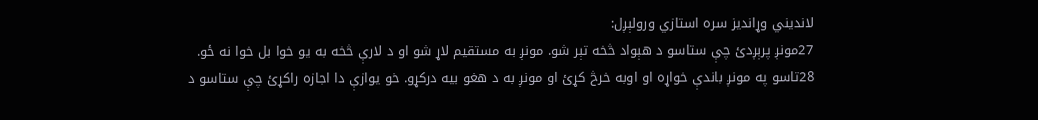لاندیني وړاندیز سره استازي ورولېږل:
27مونږ پرېږدئ چې ستاسو د هېواد څخه تېر شو. مونږ به مستقیم لاړ شو او د لارې څخه به یو خوا بل خوا نه ځو.
28تاسو په مونږ باندې خواړه او اوبه خرڅ کړئ او مونږ به د هغو بیه درکړو. خو یوازې دا اجازه راکړئ چې ستاسو د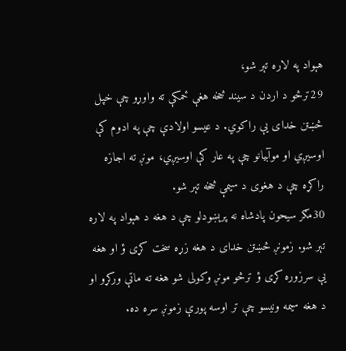هېواد په لاره تېر شو،
29ترڅو د اردن د سیند څخه هغې ځمکې ته واوړو چې خپل څښتن خدای یې راکوي. د عیسو اولادې چې په ادوم کې اوسیږي او موآبیانو چې په عار کې اوسیږي، مونږ ته اجازه راکړه چې د هغوی د سیمې څخه تېر شو.
30مګر سیحون پادشاه نه پرېښودلو چې د هغه د هېواد په لاره تېر شو. زمونږ څښتن خدای د هغه زړه سخت کړی ؤ او هغه یې سرزوره کړی ؤ ترڅو مونږ وکولی شو هغه ته ماتې ورکړو او د هغه سیمه ونیسو چې تر اوسه پورې زمونږ سره ده.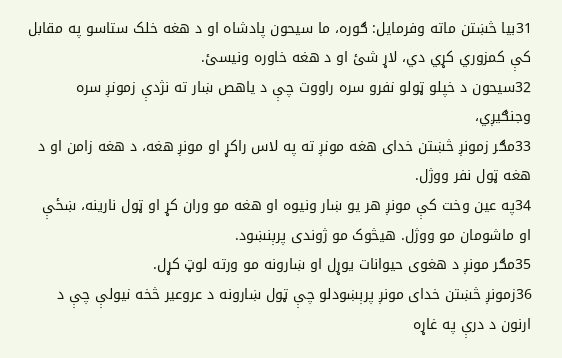31بیا څښتن ماته وفرمایل: ګوره، ما سیحون پادشاه او د هغه خلک ستاسو په مقابل کې کمزوري کړي دي، لاړ شئ او د هغه خاوره ونیسئ.
32سیحون د خپلو ټولو نفرو سره راووت چې د یاهص ښار ته نژدې زمونږ سره وجنګیږي،
33مګر زمونږ څښتن خدای هغه مونږ ته په لاس راکړ او مونږ هغه، د هغه زامن او د هغه ټول نفر ووژل.
34په عین وخت کې مونږ هر یو ښار ونیوه او هغه مو وران کړ او ټول نارینه، ښځې او ماشومان مو ووژل. هیڅوک مو ژوندی پرېنښود.
35مګر مونږ د هغوی حیوانات یوړل او ښارونه مو ورته لوټ کړل.
36زمونږ څښتن خدای مونږ پرېښودلو چې ټول ښارونه د عروعیر څخه نیولې چې د ارنون د درې په غاړه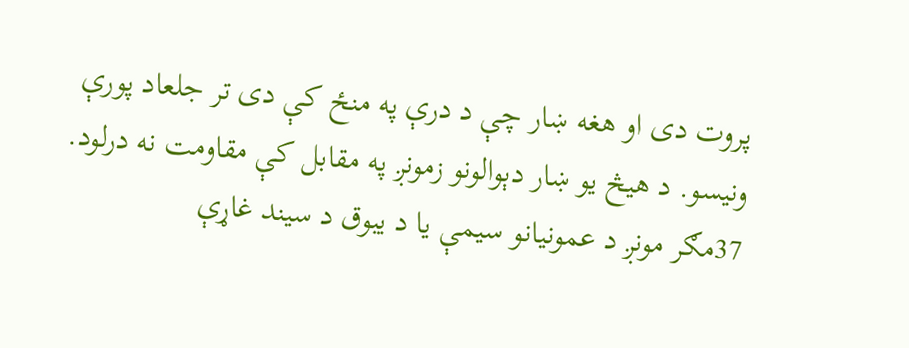پروت دی او هغه ښار چې د درې په منځ کې دی تر جلعاد پورې ونیسو. د هیڅ یو ښار دېوالونو زمونږ په مقابل کې مقاومت نه درلود.
37مګر مونږ د عمونیانو سیمې یا د یبوق د سیند غاړې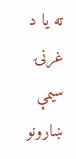ته یا د غرنۍ سیمې ښارونو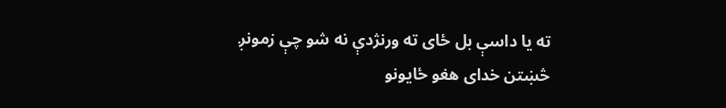ته یا داسې بل ځای ته ورنژدې نه شو چې زمونږ څښتن خدای هغو ځایونو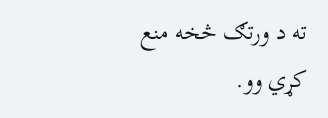ته د ورتګ څخه منع کړي وو.